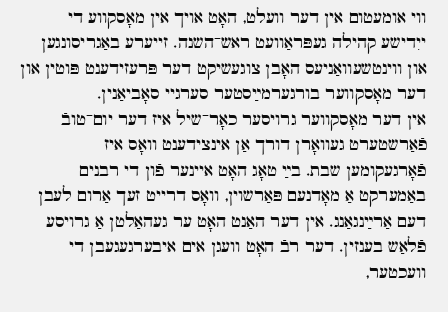ווי אומעטום אין דער וועלט, האָט אויך אין מאָסקווע די ייִדישע קהילה געפּראַוועט ראש־השנה. זייערע באַגריסונגען און ווינטשעוואַניעס האָבן צוגעשיקט דער פּרעזידענט פּוטין און דער מאָסקווער בורגערמײַסטער סערגיי סאָביאַנין.
אין דער מאָסקווער גרויסער כאָר־שיל איז דער יום־טובֿ פֿאַרשטערט געוואָרן דורך אַן אינצידענט וואָס איז פֿאָרגעקומען שבת. בײַ טאָג האָט איינער פֿון די רבנים באַמערקט אַ מאָדנעם פּאַרשוין, וואָס דרייט זעך אַרום לעבן דעם אַרײַנגאַנג. אין דער האַנט האָט ער געהאַלטן אַ גרויסע פֿלאַש בענזין. דער רבֿ האָט וועגן אים איבערגעגעבן די וועכטער,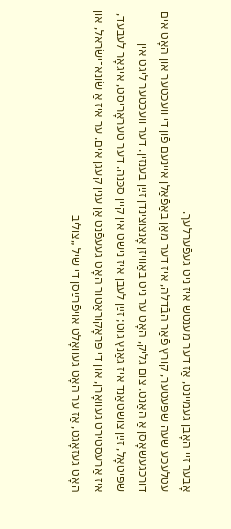אָבער זיי האָבן געמיינט, אַז דער מענטש איז ניט געפֿערלעך.
עטלעכע שעה שפּעטער, קורץ פֿאַר הבֿדלה, איז דער מאַן באַפֿאַלן איינעם פֿון די וועכטער און האָט אים דורכגעשאָסן אַ האַנט. צום גליק, האָט ער ניט באַוויזן אָנצוצינדן זײַן בענזין. דער וועכטער ליגט אין שפּיטאָל, זײַן צושטאַנד איז גאַנץ גוט; זײַן לעבן איז נישט אין קיין סכּנה. דער טעראָריסט, איגאָר לעבעד, איז אַרעסטירט געוואָרן, און די פּראָקוראַטור האָט געעפֿנט אַן ענין קעגן אים. ער איז אַ שׂונא־ישׂראל, און האָט געזאָגט, אַז ער האָט געוואָלט אויפֿרײַסן די שיל „צוליב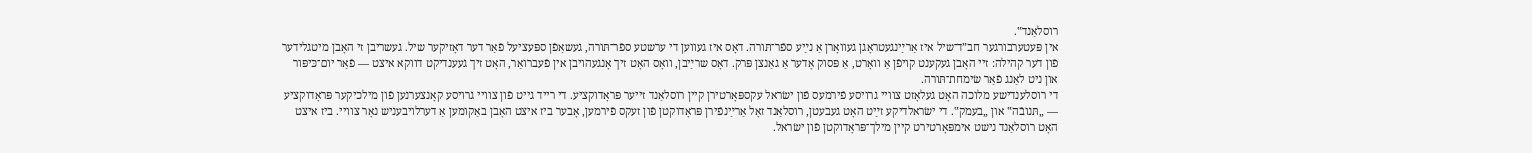רוסלאַנד‟.
אין פּעטערבורגער חב”ד־שיל איז אַרײַנגעטראָגן געוואָרן אַ נײַע ספֿר־תּורה. דאָס איז געווען די ערשטע ספֿר־תּורה, געשאַפֿן ספּעציעל פֿאַר דער דאָזיקער שיל. געשריבן זי האָבן מיטגלידער פֿון דער קהילה: זיי האָבן געקענט קויפֿן אַ וואָרט, אַ פּסוק אָדער אַ גאַנצן פּרק. דאָס שרײַבן, וואָס האָט זיך אָנגעהויבן אין פֿעברואַר, האָט זיך געענדיקט דווקא איצט — פֿאַר יום־כּיפּור און ניט לאַנג פֿאַר שׂימחת־תּורה.
די רוסלענדישע מלוכה האָט געלאָזט צוויי גרויסע פֿירמעס פֿון ישׂראל עקספּאָרטירן קיין רוסלאַנד זייער פּראָדוקציע. די רייד גייט פֿון צוויי גרויסע קאָנצערנען פֿון מילכיקער פּראָדוקציע — „תּנובֿה‟ און „בעמק‟. די ישׂראלדיקע זײַט האָט געבעטן, רוסלאַנד זאָל אַרײַנפֿירן פּראָדוקטן פֿון זעקס פֿירמען, אָבער ביז איצט האָבן באַקומען אַ דערלויבעניש נאָר צוויי. ביז איצט האָט רוסלאַנד נישט אימפּאָרטירט קיין מילך־פּראָדוקטן פֿון ישׂראל.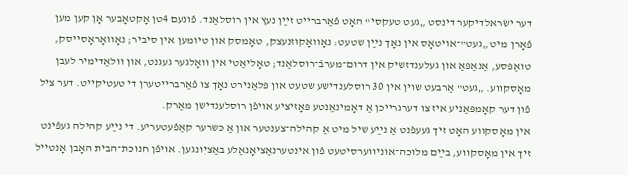דער ישׂראלדיקער דינסט „געט טעקסי‟ האָט פֿאַרברייט זײַן נעץ אין רוסלאַנד. פֿונעם 4טן אָקטאָבער אָן קען מען פֿאָרן מיט „געט‟־אויטאָס אין נאָך נײַן שטעט: נאָוואָקוזנעצק, טאָמסק און טיומען אין סיביר; נאָוואָראָסייסק, טואַפּסע, אַנאַפּאַ און געלענדזשיק אין דרום־מערבֿ־רוסלאַנד; טאָליאַטי אין וואָלגער געגנט, און וולאַדימיר לעבן מאָסקווע. „געט‟ אַרבעט שוין אין 30 רוסלענדישע שטעט און פּלאַנירט נאָך צו פֿאַרברייטערן די טעטיקייט. דער ציל פֿון דער קאָמפּאַניע איז צו דערגרייכן אַ דאָמינאַנטע פּאָזיציע אויפֿן רוסלענדישן מאַרק.
אין מאָסקווע האָט זיך געעפֿנט אַ נײַע שיל מיט אַ קהילה־צענטער און אַ כּשרער קאַפֿעטעריע. די נײַע קהילה געפֿינט זיך אין מאָסקווע, בײַם מלוכה־אוניווערסיטעט פֿון אינטערנאַציאָנאַלע באַציִונגען. אויפֿן חנוכּת־הבית האָבן אָנטייל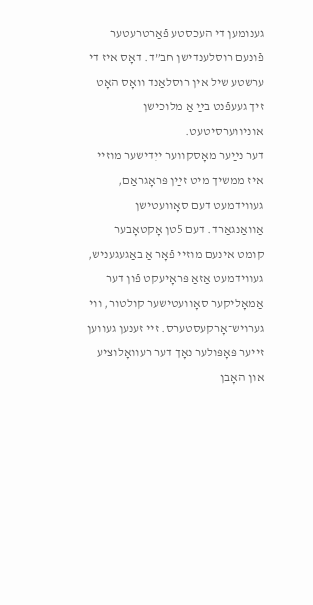גענומען די העכסטע פֿאַרטרעטער פֿונעם רוסלענדישן חב”ד. דאָס איז די ערשטע שיל אין רוסלאַנד וואָס האָט זיך געעפֿנט בײַ אַ מלוכישן אוניווערסיטעט.
דער נײַער מאָסקווער ייִדישער מוזיי איז ממשיך מיט זײַן פּראָגראַם, געווידמעט דעם סאָוועטישן אַוואַנגאַרד. דעם 5טן אָקטאָבער קומט אינעם מוזיי פֿאָר אַ באַגעגעניש, געווידמעט אַזאַ פּראָיעקט פֿון דער אַמאָליקער סאָוועטישער קולטור, ווי גערויש־אָרקעסטערס. זיי זענען געווען זייער פּאָפּולער נאָך דער רעוואָלוציע און האָבן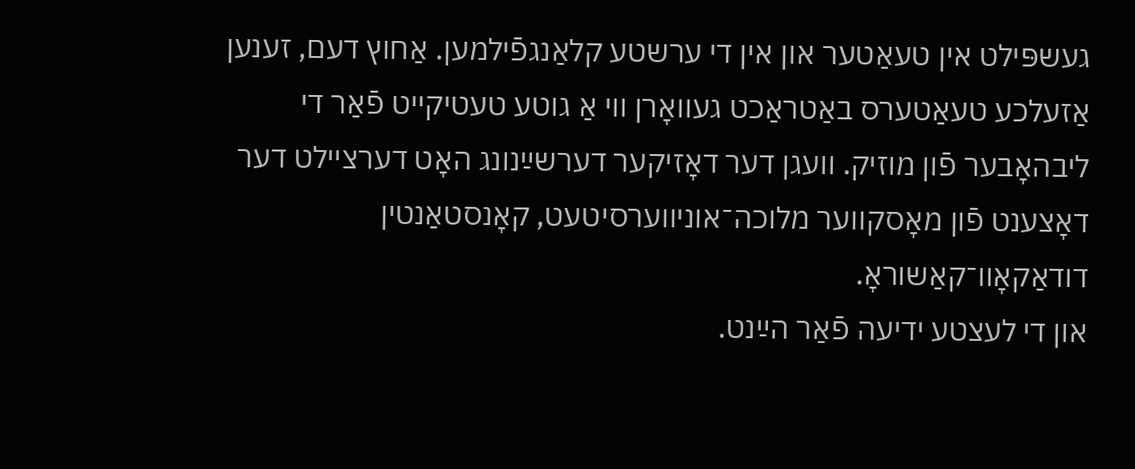געשפּילט אין טעאַטער און אין די ערשטע קלאַנגפֿילמען. אַחוץ דעם, זענען אַזעלכע טעאַטערס באַטראַכט געוואָרן ווי אַ גוטע טעטיקייט פֿאַר די ליבהאָבער פֿון מוזיק. וועגן דער דאָזיקער דערשײַנונג האָט דערציילט דער דאָצענט פֿון מאָסקווער מלוכה־אוניווערסיטעט, קאָנסטאַנטין דודאַקאָוו־קאַשוראָ.
און די לעצטע ידיעה פֿאַר הײַנט.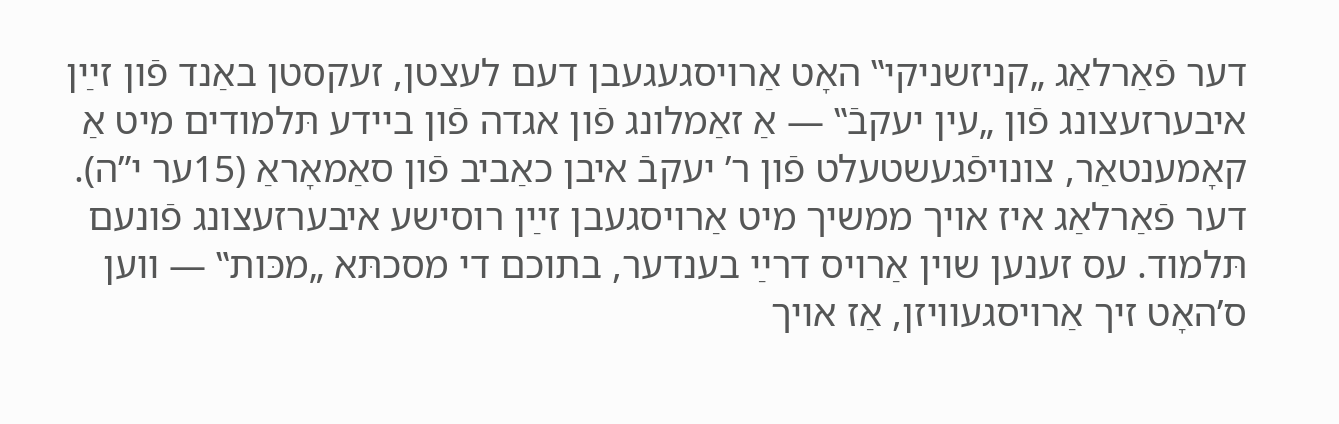דער פֿאַרלאַג „קניזשניקי‟ האָט אַרויסגעגעבן דעם לעצטן, זעקסטן באַנד פֿון זײַן איבערזעצונג פֿון „עין יעקבֿ‟ — אַ זאַמלונג פֿון אגדה פֿון ביידע תּלמודים מיט אַ קאָמענטאַר, צונויפֿגעשטעלט פֿון ר’ יעקבֿ איבן כאַביב פֿון סאַמאָראַ (15ער י”ה). דער פֿאַרלאַג איז אויך ממשיך מיט אַרויסגעבן זײַן רוסישע איבערזעצונג פֿונעם תּלמוד. עס זענען שוין אַרויס דרײַ בענדער, בתוכם די מסכתּא „מכּות‟ — ווען ס’האָט זיך אַרויסגעוויזן, אַז אויך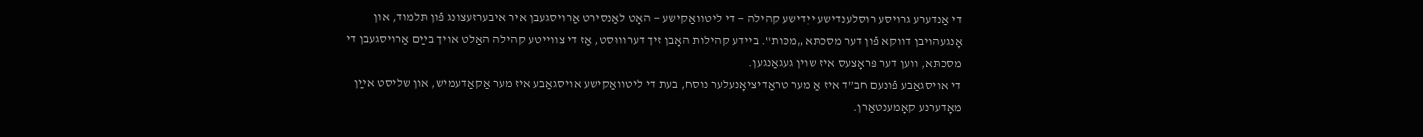די אַנדערע גרויסע רוסלענדישע ייִדישע קהילה — די ליטוואַקישע — האָט לאַנסירט אַרויסגעבן איר איבערזעצונג פֿון תּלמוד, און אָנגעהויבן דווקא פֿון דער מסכתּא „מכּות‟. ביידע קהילות האָבן זיך דערוווּסט, אַז די צווייטע קהילה האַלט אויך בײַם אַרויסגעבן די מסכתּא, ווען דער פּראָצעס איז שוין געגאַנגען.
די אויסגאַבע פֿונעם חב”ד איז אַ מער טראַדיציאָנעלער נוסח, בעת די ליטוואַקישע אויסגאַבע איז מער אַקאַדעמיש, און שליסט אײַן מאָדערנע קאָמענטאַרן.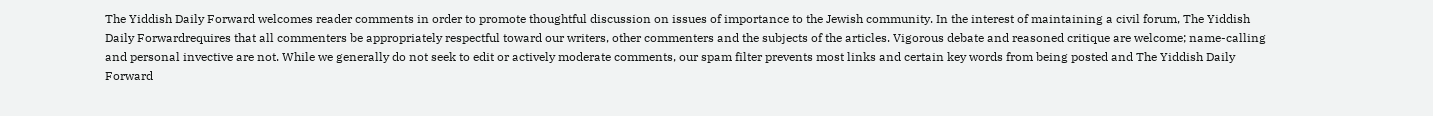The Yiddish Daily Forward welcomes reader comments in order to promote thoughtful discussion on issues of importance to the Jewish community. In the interest of maintaining a civil forum, The Yiddish Daily Forwardrequires that all commenters be appropriately respectful toward our writers, other commenters and the subjects of the articles. Vigorous debate and reasoned critique are welcome; name-calling and personal invective are not. While we generally do not seek to edit or actively moderate comments, our spam filter prevents most links and certain key words from being posted and The Yiddish Daily Forward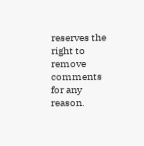reserves the right to remove comments for any reason.